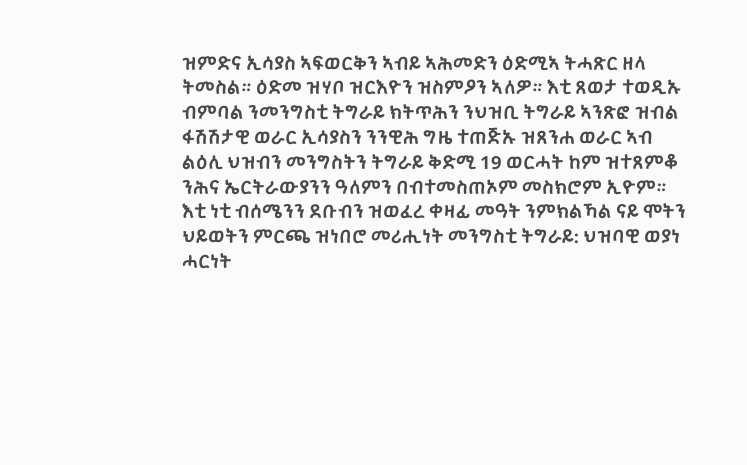ዝምድና ኢሳያስ ኣፍወርቅን ኣብይ ኣሕመድን ዕድሚኣ ትሓጽር ዘላ ትመስል። ዕድመ ዝሃቦ ዝርእዮን ዝስምዖን ኣለዎ። እቲ ጸወታ ተወዲኡ ብምባል ንመንግስቲ ትግራይ ክትጥሕን ንህዝቢ ትግራይ ኣንጽፎ ዝብል ፋሽሽታዊ ወራር ኢሳያስን ንንዊሕ ግዜ ተጠጅኡ ዝጸንሐ ወራር ኣብ ልዕሊ ህዝብን መንግስትን ትግራይ ቅድሚ 19 ወርሓት ከም ዝተጸምቆ ንሕና ኤርትራውያንን ዓለምን በብተመስጠኦም መስክሮም ኢዮም። እቲ ነቲ ብሰሜንን ደቡብን ዝወፈረ ቀዛፊ መዓት ንምክልኻል ናይ ሞትን ህይወትን ምርጫ ዝነበሮ መሪሒነት መንግስቲ ትግራይ: ህዝባዊ ወያነ ሓርነት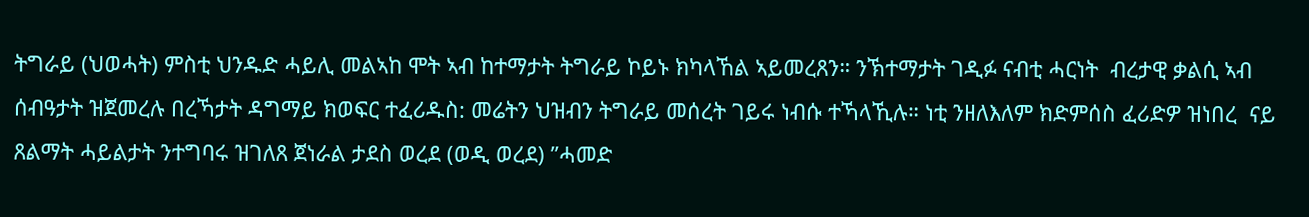ትግራይ (ህወሓት) ምስቲ ህንዱድ ሓይሊ መልኣከ ሞት ኣብ ከተማታት ትግራይ ኮይኑ ክካላኸል ኣይመረጸን። ንኽተማታት ገዲፉ ናብቲ ሓርነት  ብረታዊ ቃልሲ ኣብ ሰብዓታት ዝጀመረሉ በረኻታት ዳግማይ ክወፍር ተፈሪዱስ: መሬትን ህዝብን ትግራይ መሰረት ገይሩ ነብሱ ተኻላኺሉ። ነቲ ንዘለእለም ክድምሰስ ፈሪድዎ ዝነበረ  ናይ ጸልማት ሓይልታት ንተግባሩ ዝገለጸ ጀነራል ታደስ ወረደ (ወዲ ወረደ) ”ሓመድ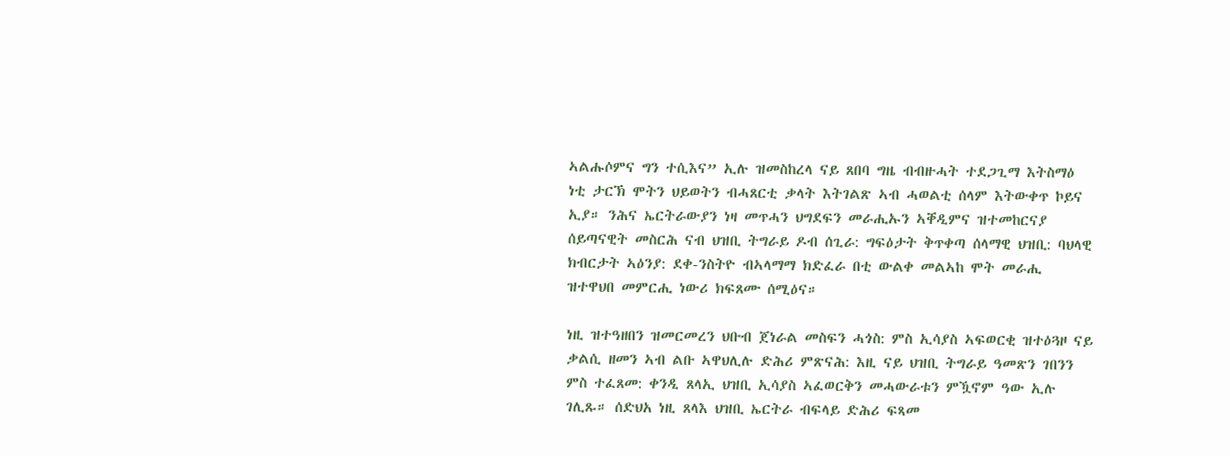ኣልሑሶምና ግን ተሲእና” ኢሉ ዝመስከረላ ናይ ጸበባ ግዜ ብብዙሓት ተደጋጊማ እትስማዕ ነቲ ታርኽ ሞትን ህይወትን ብሓጸርቲ ቃላት እትገልጽ ኣብ ሓወልቲ ሰላም እትውቀጥ ኮይና ኢያ። ንሕና ኤርትራውያን ነዛ መጥሓን ህግደፍን መራሒኡን ኣቐዲምና ዝተመከርናያ ሰይጣናዊት መስርሕ ናብ ህዝቢ ትግራይ ዶብ ሰጊራ: ግፍዕታት ቅጥቀጣ ሰላማዊ ህዝቢ: ባህላዊ ክብርታት ኣዕንያ: ደቀ-ንስትዮ ብኣላማማ ክድፈራ በቲ ውልቀ መልኣከ ሞት መራሒ ዝተዋህበ መምርሒ ነውሪ ክፍጸሙ ሰሚዕና።

ነዚ ዝተዓዘበን ዝመርመረን ህቡብ ጀነራል መስፍን ሓጎስ: ምስ ኢሳያስ ኣፍወርቂ ዝተዕጓዞ ናይ ቃልሲ ዘመን ኣብ ልቡ ኣዋህሊሉ ድሕሪ ምጽናሕ: እዚ ናይ ህዝቢ ትግራይ ዓመጽን ገበንን ምስ ተፈጸመ: ቀንዲ ጸላኢ ህዝቢ ኢሳያስ ኣፈወርቅን መሓውራቱን ምዃኖም ዓው ኢሉ ገሊጹ። ሰድህአ ነዚ ጸላእ ህዝቢ ኤርትራ ብፍላይ ድሕሪ ፍጻመ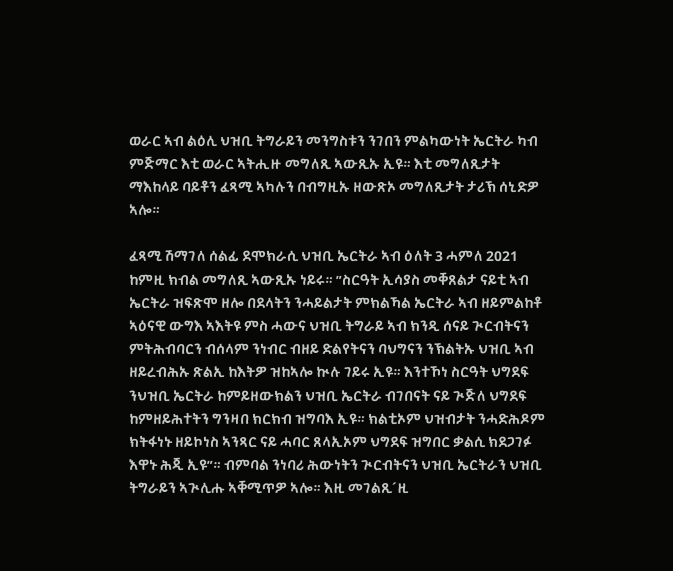ወራር ኣብ ልዕሊ ህዝቢ ትግራይን መንግስቱን ንገበን ምልካውነት ኤርትራ ካብ ምጅማር እቲ ወራር ኣትሒዙ መግለጺ ኣውጺኡ ኢዩ። እቲ መግለጺታት ማእከላይ ባይቶን ፈጻሚ ኣካሉን በብግዚኡ ዘውጽኦ መግለጺታት ታሪኽ ሰኒድዎ ኣሎ።

ፈጻሚ ሽማገለ ሰልፊ ደሞክራሲ ህዝቢ ኤርትራ ኣብ ዕለት 3 ሓምለ 2021 ከምዚ ክብል መግለጺ ኣውጺኡ ነይሩ። ”ስርዓት ኢሳያስ መቐጸልታ ናይቲ ኣብ ኤርትራ ዝፍጽሞ ዘሎ በደላትን ንሓይልታት ምክልኻል ኤርትራ ኣብ ዘይምልከቶ ኣዕናዊ ውግእ ኣእትዩ ምስ ሓውና ህዝቢ ትግራይ ኣብ ክንዲ ሰናይ ጒርብትናን ምትሕብባርን ብሰላም ንነብር ብዘይ ድልየትናን ባህግናን ንኽልትኡ ህዝቢ ኣብ ዘይረብሕኡ ጽልኢ ከእትዎ ዝከኣሎ ኲሉ ገይሩ ኢዩ። እንተኾነ ስርዓት ህግደፍ ንህዝቢ ኤርትራ ከምይዘውክልን ህዝቢ ኤርትራ ብገበናት ናይ ጒጅለ ህግደፍ ከምዘይሕተትን ግንዛበ ክርክብ ዝግባእ ኢዩ። ክልቲኦም ህዝብታት ንሓድሕዶም ክትፋነኑ ዘይኮነስ ኣንጻር ናይ ሓባር ጸላኢኦም ህግደፍ ዝግበር ቃልሲ ክደጋገፉ እዋኑ ሕጂ ኢዩ”። ብምባል ንነባሪ ሕውነትን ጒርብትናን ህዝቢ ኤርትራን ህዝቢ ትግራይን ኣጒሊሑ ኣቐሚጥዎ ኣሎ። እዚ መገልጺ´ዚ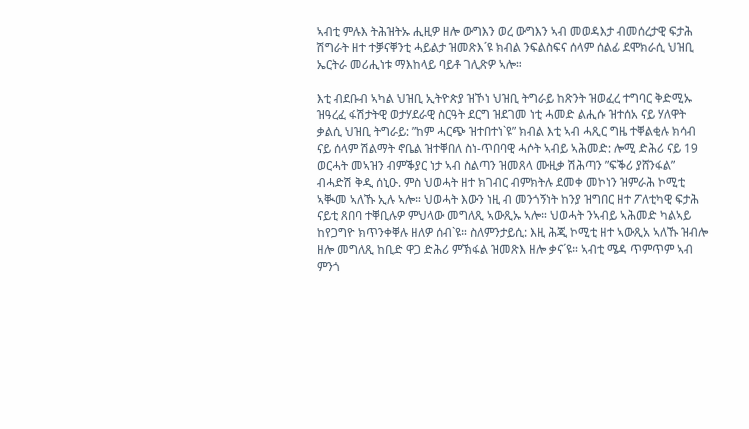ኣብቲ ምሉእ ትሕዝትኡ ሒዚዎ ዘሎ ውግእን ወረ ውግእን ኣብ መወዳእታ ብመሰረታዊ ፍታሕ ሽግራት ዘተ ተቓናቐንቲ ሓይልታ ዝመጽእ´ዩ ክብል ንፍልስፍና ሰላም ሰልፊ ደሞክራሲ ህዝቢ ኤርትራ መሪሒነቱ ማእከላይ ባይቶ ገሊጽዎ ኣሎ።

እቲ ብደቡብ ኣካል ህዝቢ ኢትዮጵያ ዝኾነ ህዝቢ ትግራይ ከጽንት ዝወፈረ ተግባር ቅድሚኡ ዝዓረፈ ፋሽታትዊ ወታሃደራዊ ስርዓት ደርግ ዝደገመ ነቲ ሓመድ ልሒሱ ዝተሰአ ናይ ሃለዋት ቃልሲ ህዝቢ ትግራይ: ”ከም ሓርጭ ዝተበተነ`ዩ” ክብል እቲ ኣብ ሓጺር ግዜ ተቐልቂሉ ክሳብ ናይ ሰላም ሽልማት ኖቤል ዝተቐበለ ስነ-ጥበባዊ ሓሶት ኣብይ ኣሕመድ: ሎሚ ድሕሪ ናይ 19 ወርሓት መኣዝን ብምቕያር ነታ ኣብ ስልጣን ዝመጸላ ሙዚቃ ሽሕጣን ”ፍቕሪ ያሸንፋል” ብሓድሽ ቅዲ ሰኒዑ. ምስ ህወሓት ዘተ ክገብር ብምክትሉ ደመቀ መኮነን ዝምራሕ ኮሚቲ ኣቚመ ኣለኹ ኢሉ ኣሎ። ህወሓት እውን ነዚ ብ መንጎኝነት ከንያ ዝግበር ዘተ ፖለቲካዊ ፍታሕ ናይቲ ጸበባ ተቐቢሉዎ ምህላው መግለጺ ኣውጺኡ ኣሎ። ህወሓት ንኣብይ ኣሕመድ ካልኣይ ከየጋግዮ ክጥንቀቐሉ ዘለዎ ሰብ`ዩ። ስለምንታይሲ: እዚ ሕጂ ኮሚቲ ዘተ ኣውጺአ ኣለኹ ዝብሎ ዘሎ መግለጺ ከቢድ ዋጋ ድሕሪ ምኽፋል ዝመጽእ ዘሎ ቃና´ዩ። ኣብቲ ሜዳ ጥምጥም ኣብ ምንጎ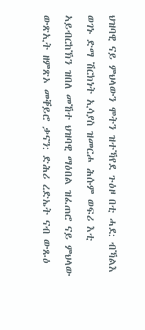ህዝባዊ ናይ ምህላውን ሞትን ዝተኻየደ ጉዕዞ በቲ ሓደ: ብኻልእ ወገኑ ድማ ሽርክነት ኢሳያስ ዝመርሖ ሕሱም ወፍሪ እቲ ኣይብርከኽን ዝበለ መኸተ ህዝባዊ ማዕበል ዝፈጠሮ ናይ ምህላው ውጽኢት ዘምጽኦ መቐይሮ ቃናን: ድሕሪ ረድኤት ናብ ውጹዕ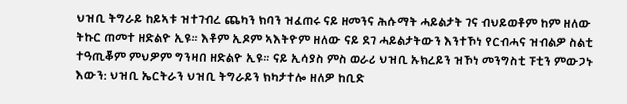ህዝቢ ትግራይ ከይኣቱ ዝተገብረ ጨካን ክባን ዝፈጠሩ ናይ ዘመንና ሕሱማት ሓይልታት ገና ብህይወቶም ከም ዘለው ትኩር ጠመተ ዘድልዮ ኢዩ። እቶም ኢዶም ኣእትዮም ዘለው ናይ ደገ ሓይልታትውን እንተኾነ የርብሓና ዝብልዎ ስልቲ ተዓጢቖም ምህዎም ግንዛበ ዘድልዮ ኢዩ። ናይ ኢሳያስ ምስ ወራሪ ህዝቢ ኡክረይን ዝኾነ መንግስቲ ፑቲን ምውጋኑ እውን: ህዝቢ ኤርትራን ህዝቢ ትግራይን ክካታተሎ ዘለዎ ከቢድ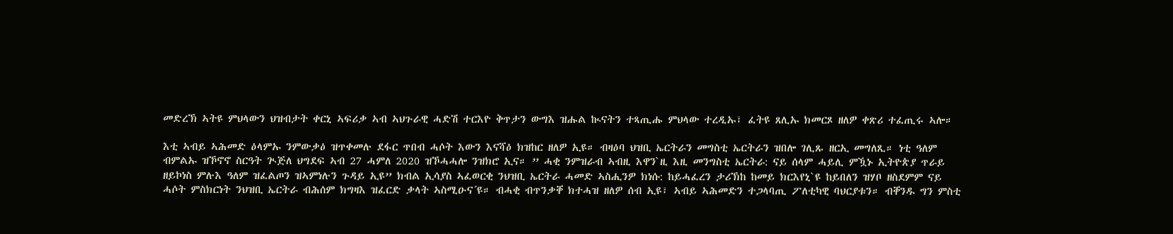መድረኽ ኣትዩ ምህላውን ህዝብታት ቀርኒ ኣፍሪቃ ኣብ ኣህጉራዊ ሓድሽ ተርእዮ ቅጥታን ውግእ ዝሑል ኲናትን ተጻጢሑ ምህላው ተረዲኡ፣ ፈትዩ ጸሊኡ ክመርጾ ዘለዎ ቀጽሪ ተፈጢሩ ኣሎ።

እቲ ኣብይ ኣሕመድ ዕላምኡ ንምውቃዕ ዝጥቀመሉ ደፋር ጥበብ ሓሶት እውን እናሻዕ ክዝከር ዘለዎ ኢዩ። ብዛዕባ ህዝቢ ኤርትራን መግስቲ ኤርትራን ዝበሎ ገሊጹ ዘርኢ መግለጺ። ነቲ ዓለም ብምልኡ ዝኾኖኖ ስርዓት ጒጅለ ህግደፍ ኣብ 27 ሓምለ 2020 ዝኾሓሓሎ ንዝክሮ ኢና። ” ሓቂ ንምዝራብ ኣብዚ እዋን`ዚ እዚ መንግስቲ ኤርትራ: ናይ ሰላም ሓይሊ ምዃኑ ኢትዮጵያ ጥራይ ዘይኮነስ ምሉእ ዓለም ዝፈልጦን ዝኣምነሉን ጉዳይ ኢዩ” ክብል ኢሳያስ ኣፈወርቂ ንህዝቢ ኤርትራ ሓመድ ኣስሒንዎ ክነሱ: ከይሓፈረን ታሪኽከ ከመይ ክርእየኒ`ዩ ከይበለን ዝሃቦ ዘስደምም ናይ ሓሶት ምስክርነት ንህዝቢ ኤርትራ ብሕሰም ክግዛእ ዝፈርድ ቃላት ኣስሚዑና´ዩ። ብሓቂ ብጥንቃቐ ክተሓዝ ዘለዎ ሰብ ኢዩ፣ ኣብይ ኣሕመድን ተጋላባጢ ፖለቲካዊ ባህርያቱን። ብቐንዱ ግን ምስቲ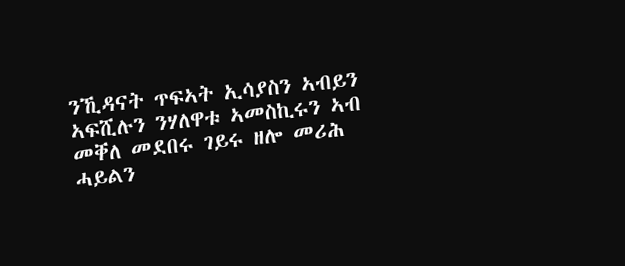ንኺዳናት ጥፍኣት ኢሳያስን ኣብይን ኣፍሺሉን ንሃለዋቱ ኣመስኪሩን ኣብ መቐለ መደበሩ ገይሩ ዘሎ መሪሕ ሓይልን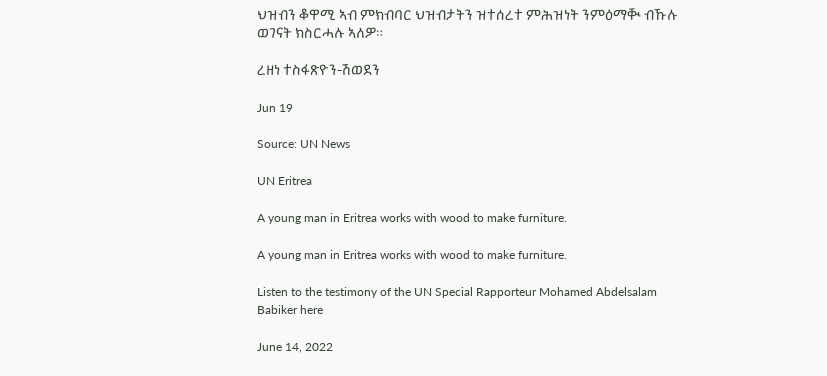ህዝብን ቆዋሚ ኣብ ምክብባር ህዝብታትን ዝተሰረተ ምሕዝነት ንምዕማቚ ብኹሉ ወገናት ክስርሓሉ ኣለዎ።

ረዘነ ተስፋጽዮን-ሽወደን

Jun 19

Source: UN News

UN Eritrea

A young man in Eritrea works with wood to make furniture.

A young man in Eritrea works with wood to make furniture.

Listen to the testimony of the UN Special Rapporteur Mohamed Abdelsalam Babiker here

June 14, 2022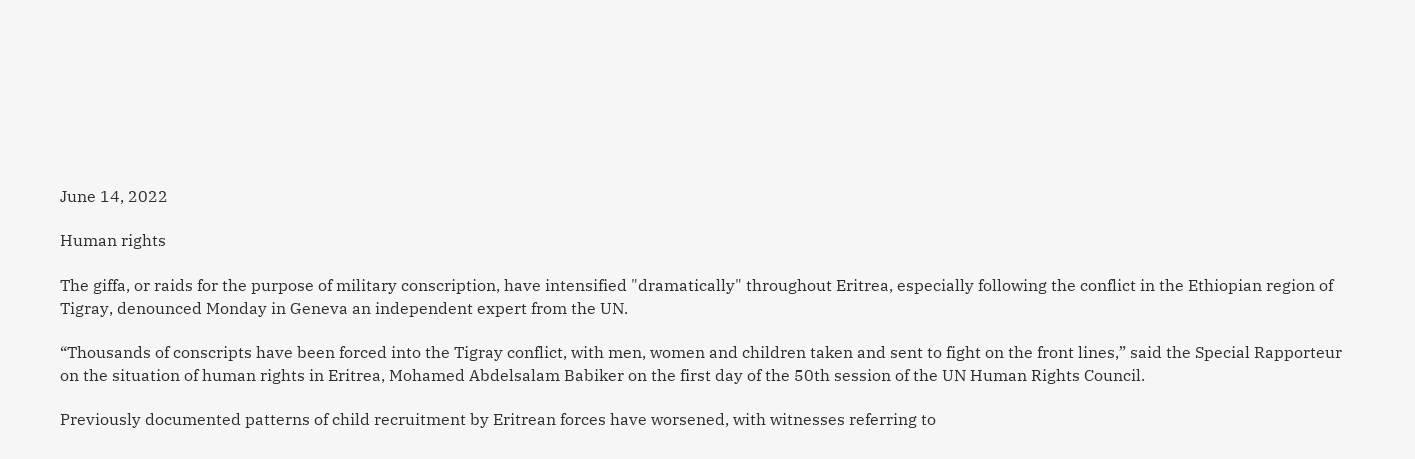June 14, 2022

Human rights

The giffa, or raids for the purpose of military conscription, have intensified "dramatically" throughout Eritrea, especially following the conflict in the Ethiopian region of Tigray, denounced Monday in Geneva an independent expert from the UN.

“Thousands of conscripts have been forced into the Tigray conflict, with men, women and children taken and sent to fight on the front lines,” said the Special Rapporteur on the situation of human rights in Eritrea, Mohamed Abdelsalam Babiker on the first day of the 50th session of the UN Human Rights Council.

Previously documented patterns of child recruitment by Eritrean forces have worsened, with witnesses referring to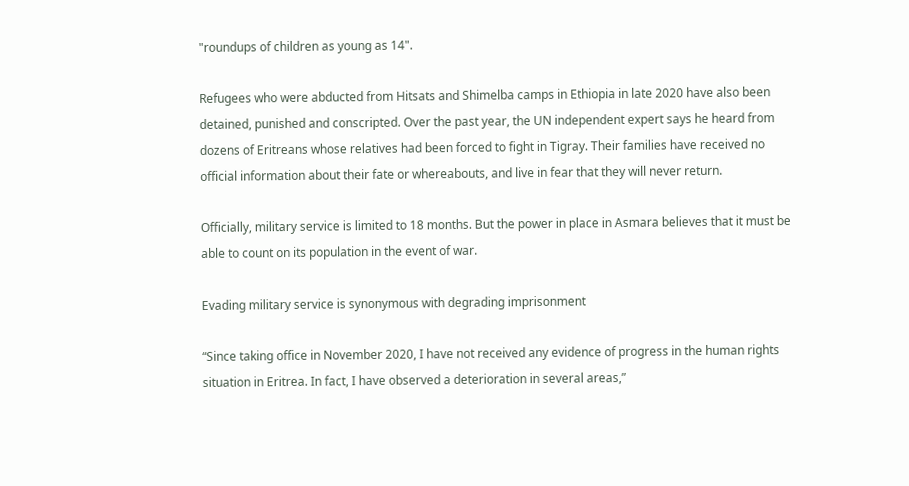"roundups of children as young as 14".

Refugees who were abducted from Hitsats and Shimelba camps in Ethiopia in late 2020 have also been detained, punished and conscripted. Over the past year, the UN independent expert says he heard from dozens of Eritreans whose relatives had been forced to fight in Tigray. Their families have received no official information about their fate or whereabouts, and live in fear that they will never return.

Officially, military service is limited to 18 months. But the power in place in Asmara believes that it must be able to count on its population in the event of war.

Evading military service is synonymous with degrading imprisonment

“Since taking office in November 2020, I have not received any evidence of progress in the human rights situation in Eritrea. In fact, I have observed a deterioration in several areas,”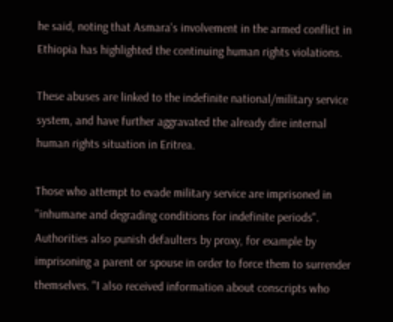he said, noting that Asmara's involvement in the armed conflict in Ethiopia has highlighted the continuing human rights violations.

These abuses are linked to the indefinite national/military service system, and have further aggravated the already dire internal human rights situation in Eritrea.

Those who attempt to evade military service are imprisoned in "inhumane and degrading conditions for indefinite periods". Authorities also punish defaulters by proxy, for example by imprisoning a parent or spouse in order to force them to surrender themselves. "I also received information about conscripts who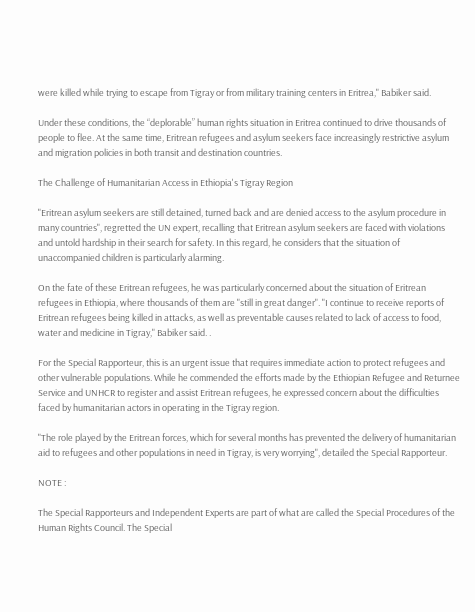were killed while trying to escape from Tigray or from military training centers in Eritrea," Babiker said.

Under these conditions, the “deplorable” human rights situation in Eritrea continued to drive thousands of people to flee. At the same time, Eritrean refugees and asylum seekers face increasingly restrictive asylum and migration policies in both transit and destination countries.

The Challenge of Humanitarian Access in Ethiopia's Tigray Region

"Eritrean asylum seekers are still detained, turned back and are denied access to the asylum procedure in many countries", regretted the UN expert, recalling that Eritrean asylum seekers are faced with violations and untold hardship in their search for safety. In this regard, he considers that the situation of unaccompanied children is particularly alarming.

On the fate of these Eritrean refugees, he was particularly concerned about the situation of Eritrean refugees in Ethiopia, where thousands of them are "still in great danger". "I continue to receive reports of Eritrean refugees being killed in attacks, as well as preventable causes related to lack of access to food, water and medicine in Tigray," Babiker said. .

For the Special Rapporteur, this is an urgent issue that requires immediate action to protect refugees and other vulnerable populations. While he commended the efforts made by the Ethiopian Refugee and Returnee Service and UNHCR to register and assist Eritrean refugees, he expressed concern about the difficulties faced by humanitarian actors in operating in the Tigray region.

"The role played by the Eritrean forces, which for several months has prevented the delivery of humanitarian aid to refugees and other populations in need in Tigray, is very worrying", detailed the Special Rapporteur.

NOTE :

The Special Rapporteurs and Independent Experts are part of what are called the Special Procedures of the Human Rights Council. The Special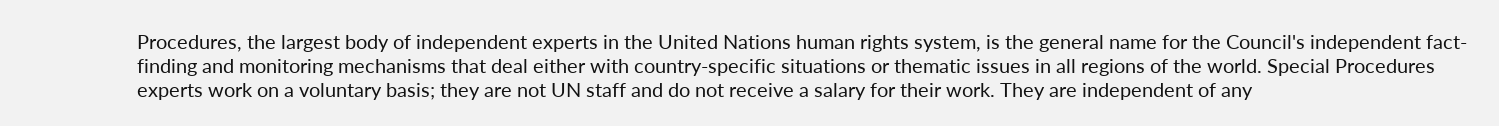Procedures, the largest body of independent experts in the United Nations human rights system, is the general name for the Council's independent fact-finding and monitoring mechanisms that deal either with country-specific situations or thematic issues in all regions of the world. Special Procedures experts work on a voluntary basis; they are not UN staff and do not receive a salary for their work. They are independent of any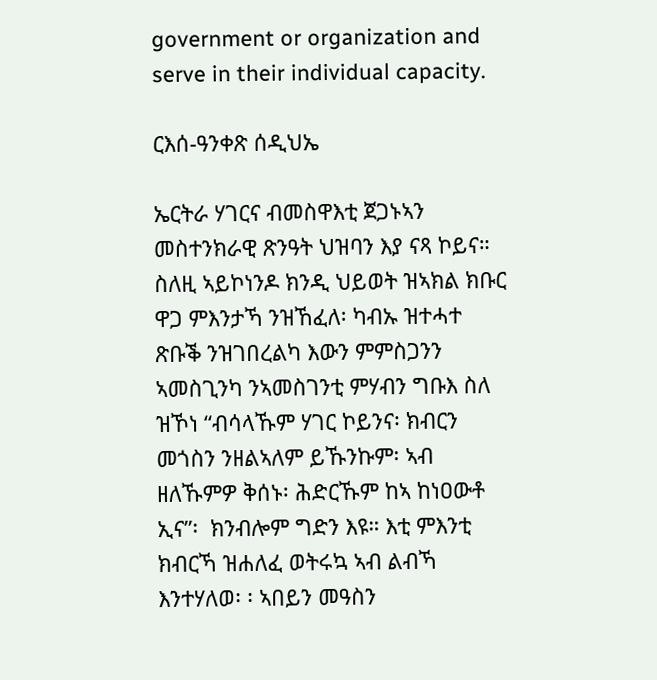government or organization and serve in their individual capacity.

ርእሰ-ዓንቀጽ ሰዲህኤ

ኤርትራ ሃገርና ብመስዋእቲ ጀጋኑኣን መስተንክራዊ ጽንዓት ህዝባን እያ ናጻ ኮይና። ስለዚ ኣይኮነንዶ ክንዲ ህይወት ዝኣክል ክቡር ዋጋ ምእንታኻ ንዝኸፈለ፡ ካብኡ ዝተሓተ ጽቡቕ ንዝገበረልካ እውን ምምስጋንን ኣመስጊንካ ንኣመስገንቲ ምሃብን ግቡእ ስለ ዝኾነ “ብሳላኹም ሃገር ኮይንና፡ ክብርን መጎስን ንዘልኣለም ይኹንኩም፡ ኣብ ዘለኹምዎ ቅሰኑ፡ ሕድርኹም ከኣ ከነዐውቶ ኢና”፡  ክንብሎም ግድን እዩ። እቲ ምእንቲ ክብርኻ ዝሐለፈ ወትሩኳ ኣብ ልብኻ እንተሃለወ፡ ፡ ኣበይን መዓስን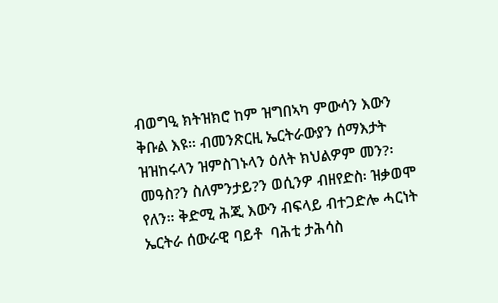ብወግዒ ክትዝክሮ ከም ዝግበኣካ ምውሳን እውን ቅቡል እዩ። ብመንጽርዚ ኤርትራውያን ሰማእታት ዝዝከሩላን ዝምስገኑላን ዕለት ክህልዎም መን?፡ መዓስ?ን ስለምንታይ?ን ወሲንዎ ብዘየድስ፡ ዝቃወሞ የለን። ቅድሚ ሕጂ እውን ብፍላይ ብተጋድሎ ሓርነት ኤርትራ ሰውራዊ ባይቶ  ባሕቲ ታሕሳስ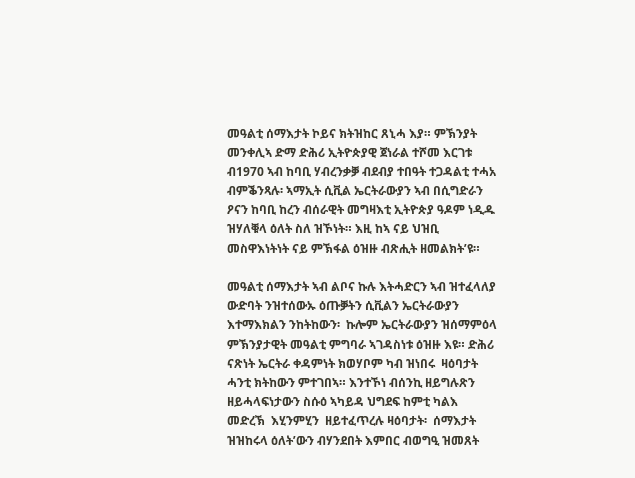መዓልቲ ሰማእታት ኮይና ክትዝከር ጸኒሓ እያ። ምኽንያት መንቀሊኣ ድማ ድሕሪ ኢትዮጵያዊ ጀነራል ተሾመ እርገቱ ብ1970 ኣብ ከባቢ ሃብረንቃቓ ብደብያ ተበዓት ተጋዳልቲ ተሓአ ብምቕንጻሉ፡ ኣማኢት ሲቪል ኤርትራውያን ኣብ በሲግድራን  ዖናን ከባቢ ከረን ብሰራዊት መግዛእቲ ኢትዮጵያ ዓዶም ነዲዱ ዝሃለቑላ ዕለት ስለ ዝኾነት። እዚ ከኣ ናይ ህዝቢ መስዋእነትነት ናይ ምኽፋል ዕዝዙ ብጽሒት ዘመልክት’ዩ።

መዓልቲ ሰማእታት ኣብ ልቦና ኩሉ እትሓድርን ኣብ ዝተፈላለያ ውድባት ንዝተሰውኡ ዕጡቓትን ሲቪልን ኤርትራውያን እተማእክልን ንከትከውን፡  ኩሎም ኤርትራውያን ዝሰማምዕላ ምኽንያታዊት መዓልቲ ምግባራ ኣገዳስነቱ ዕዝዙ እዩ። ድሕሪ ናጽነት ኤርትራ ቀዳምነት ክወሃቦም ካብ ዝነበሩ  ዛዕባታት ሓንቲ ክትከውን ምተገበኣ። እንተኾነ ብሰንኪ ዘይግሉጽን ዘይሓላፍነታውን ስሱዕ ኣካይዳ ህግደፍ ከምቲ ካልእ መድረኽ  እሂንምሂን  ዘይተፈጥረሉ ዛዕባታት፡  ሰማእታት ዝዝከሩላ ዕለት’ውን ብሃንደበት እምበር ብወግዒ ዝመጸት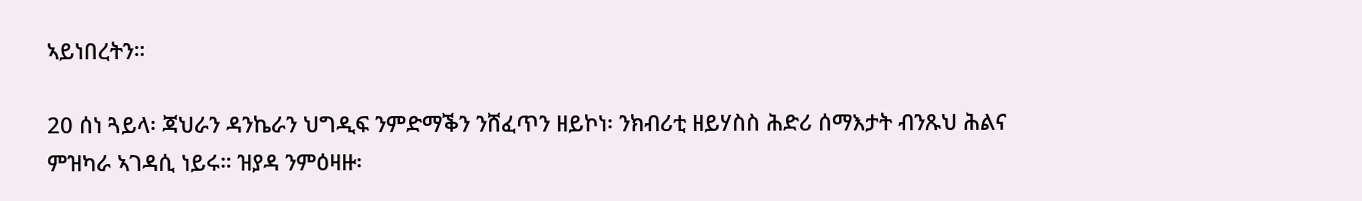ኣይነበረትን።

20 ሰነ ጓይላ፡ ጃህራን ዳንኬራን ህግዲፍ ንምድማቕን ንሸፈጥን ዘይኮነ፡ ንክብሪቲ ዘይሃስስ ሕድሪ ሰማእታት ብንጹህ ሕልና ምዝካራ ኣገዳሲ ነይሩ። ዝያዳ ንምዕዛዙ፡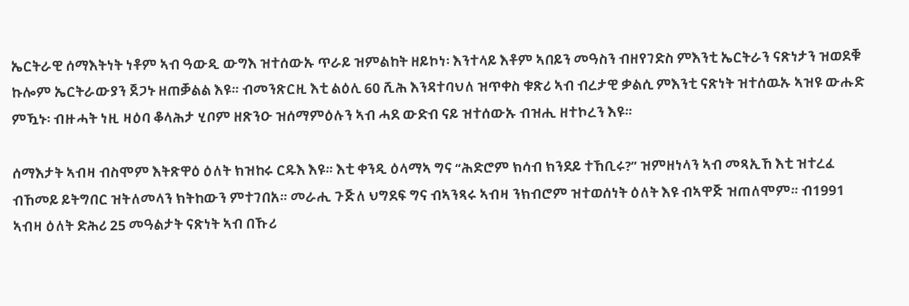ኤርትራዊ ሰማእትነት ነቶም ኣብ ዓውዲ ውግእ ዝተሰውኡ ጥራይ ዝምልከት ዘይኮነ፡ እንተላይ እቶም ኣበይን መዓስን ብዘየገድስ ምእንቲ ኤርትራን ናጽነታን ዝወደቑ ኩሎም ኤርትራውያን ጀጋኑ ዘጠቓልል እዩ። ብመንጽርዚ እቲ ልዕሊ 60 ሺሕ እንዳተባህለ ዝጥቀስ ቁጽሪ ኣብ ብረታዊ ቃልሲ ምእንቲ ናጽነት ዝተሰዉኡ ኣዝዩ ውሑድ ምዃኑ፡ ብዙሓት ነዚ ዛዕባ ቆላሕታ ሂቦም ዘጽንዑ ዝሰማምዕሉን ኣብ ሓደ ውድብ ናይ ዝተሰውኡ ብዝሒ ዘተኮረን እዩ።

ሰማእታት ኣብዛ ብስሞም እትጽዋዕ ዕለት ክዝከሩ ርዱእ እዩ። እቲ ቀንዲ ዕላማኣ ግና “ሕድሮም ክሳብ ክንደይ ተኸቢሩ?” ዝምዘነላን ኣብ መጻኢኸ እቲ ዝተረፈ ብኸመይ ይትግበር ዝትለመላን ክትከውን ምተገበአ። መራሒ ጉጅለ ህግደፍ ግና ብኣንጻሩ ኣብዛ ንክብሮም ዝተወሰነት ዕለት እዩ ብኣዋጅ ዝጠለሞም። ብ1991 ኣብዛ ዕለት ድሕሪ 25 መዓልታት ናጽነት ኣብ በኹሪ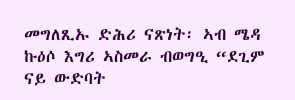መግለጺኡ ድሕሪ ናጽነት፡ ኣብ ሜዳ ኩዕሶ እግሪ ኣስመራ ብወግዒ “ደጊም ናይ ውድባት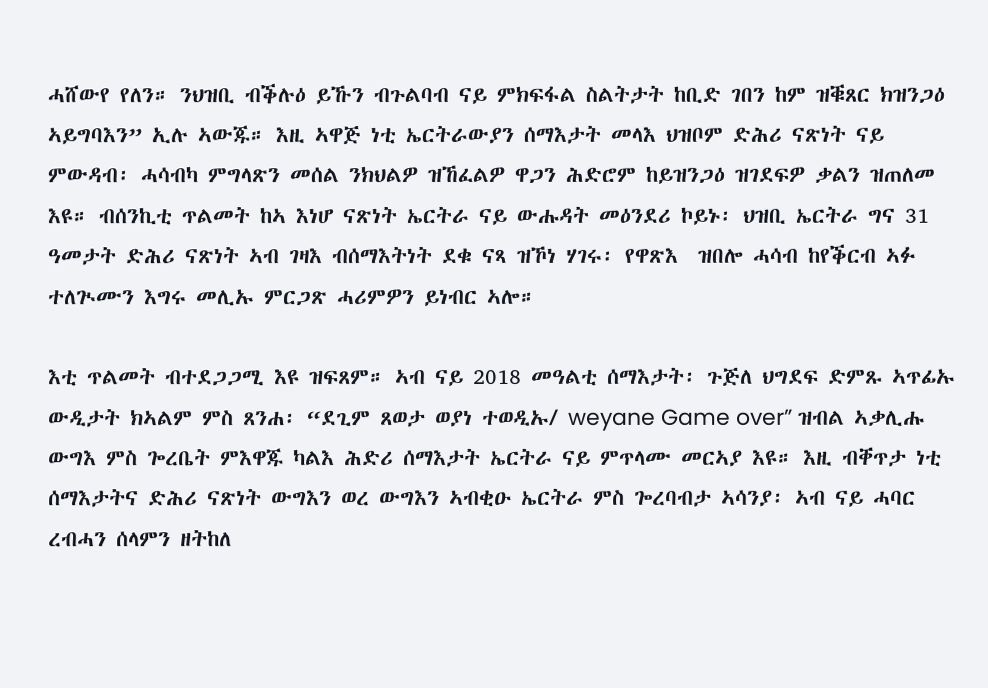ሓሸውየ የለን። ንህዝቢ ብቕሉዕ ይኹን ብጉልባብ ናይ ምክፍፋል ስልትታት ከቢድ ገበን ከም ዝቑጸር ክዝንጋዕ ኣይግባእን” ኢሉ ኣውጁ። እዚ ኣዋጅ ነቲ ኤርትራውያን ሰማእታት መላእ ህዝቦም ድሕሪ ናጽነት ናይ ምውዳብ፡ ሓሳብካ ምግላጽን መሰል ንክህልዎ ዝኸፈልዎ ዋጋን ሕድሮም ከይዝንጋዕ ዝገደፍዎ ቃልን ዝጠለመ እዩ። ብሰንኪቲ ጥልመት ከኣ እነሆ ናጽነት ኤርትራ ናይ ውሑዳት መዕንደሪ ኮይኑ፡ ህዝቢ ኤርትራ ግና 31 ዓመታት ድሕሪ ናጽነት ኣብ ገዛእ ብሰማእትነት ደቁ ናጻ ዝኾነ ሃገሩ፡ የዋጽእ  ዝበሎ ሓሳብ ከየቕርብ ኣፉ ተለጒሙን እግሩ መሊኡ ምርጋጽ ሓሪምዎን ይነብር ኣሎ።

እቲ ጥልመት ብተደጋጋሚ እዩ ዝፍጸም። ኣብ ናይ 2018 መዓልቲ ሰማእታት፡ ጉጅለ ህግደፍ ድምጹ ኣጥፊኡ ውዲታት ክኣልም ምስ ጸንሐ፡ “ደጊም ጸወታ ወያነ ተወዲኡ/ weyane Game over” ዝብል ኣቃሊሑ  ውግእ ምስ ጐረቤት ምእዋጁ ካልእ ሕድሪ ሰማእታት ኤርትራ ናይ ምጥላሙ መርኣያ እዩ። እዚ ብቐጥታ ነቲ ሰማእታትና ድሕሪ ናጽነት ውግእን ወረ ውግእን ኣብቂዑ ኤርትራ ምስ ጐረባብታ ኣሳንያ፡ ኣብ ናይ ሓባር ረብሓን ሰላምን ዘትከለ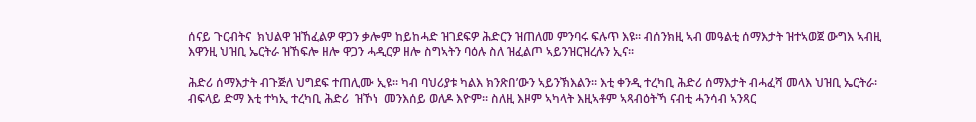ሰናይ ጉርብትና  ክህልዋ ዝኸፈልዎ ዋጋን ቃሎም ከይከሓድ ዝገደፍዎ ሕድርን ዝጠለመ ምንባሩ ፍሉጥ እዩ። ብሰንክዚ ኣብ መዓልቲ ሰማእታት ዝተኣወጀ ውግእ ኣብዚ እዋንዚ ህዝቢ ኤርትራ ዝኸፍሎ ዘሎ ዋጋን ሓዲርዎ ዘሎ ስግኣትን ባዕሉ ስለ ዝፈልጦ ኣይንዝርዝረሉን ኢና።

ሕድሪ ሰማእታት ብጉጅለ ህግደፍ ተጠሊሙ ኢዩ። ካብ ባህሪያቱ ካልእ ክንጽበ’ውን ኣይንኽእልን። እቲ ቀንዲ ተረካቢ ሕድሪ ሰማእታት ብሓፈሻ መላእ ህዝቢ ኤርትራ፡ ብፍላይ ድማ እቲ ተካኢ ተረካቢ ሕድሪ  ዝኾነ  መንእሰይ ወለዶ እዮም። ስለዚ እዞም ኣካላት እዚኣቶም ኣጻብዕትኻ ናብቲ ሓንሳብ ኣንጻር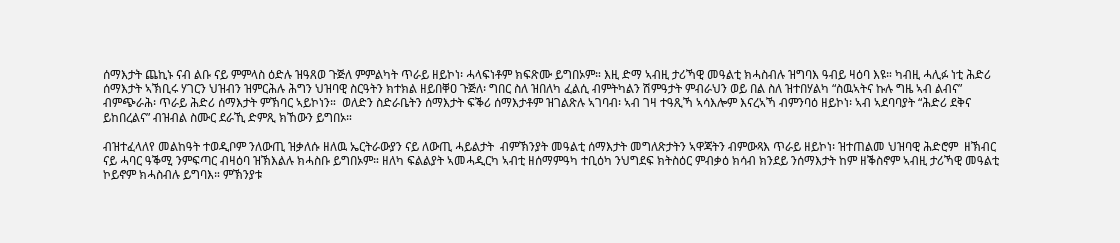ሰማእታት ጨኪኑ ናብ ልቡ ናይ ምምላስ ዕድሉ ዝዓጸወ ጉጅለ ምምልካት ጥራይ ዘይኮነ፡ ሓላፍነቶም ክፍጽሙ ይግበኦም። እዚ ድማ ኣብዚ ታሪኻዊ መዓልቲ ክሓስብሉ ዝግባእ ዓብይ ዛዕባ እዩ። ካብዚ ሓሊፉ ነቲ ሕድሪ ሰማእታት ኣኽቢሩ ሃገርን ህዝብን ዝምርሕሉ ሕግን ህዝባዊ ስርዓትን ክተክል ዘይበቐዐ ጉጅለ፡ ግበር ስለ ዝበለካ ፈልሲ ብምትካልን ሽምዓታት ምብራህን ወይ በል ስለ ዝተበሃልካ “ስዉኣትና ኩሉ ግዜ ኣብ ልብና” ብምጭራሕ፡ ጥራይ ሕድሪ ሰማእታት ምኽባር ኣይኮነን።  ወለድን ስድራቤትን ሰማእታት ፍቕሪ ሰማእታቶም ዝገልጽሉ ኣገባብ፡ ኣብ ገዛ ተዓጺኻ ኣሳእሎም እናረኣኻ ብምንባዕ ዘይኮነ፡ ኣብ ኣደባባያት “ሕድሪ ደቅና ይከበረልና” ብዝብል ስሙር ደራኺ ድምጺ ክኸውን ይግበኦ።

ብዝተፈላለየ መልከዓት ተወዲቦም ንለውጢ ዝቃለሱ ዘለዉ ኤርትራውያን ናይ ለውጢ ሓይልታት  ብምኽንያት መዓልቲ ሰማእታት መግለጽታትን ኣዋጃትን ብምውጻእ ጥራይ ዘይኮነ፡ ዝተጠልመ ህዝባዊ ሕድሮም  ዘኽብር ናይ ሓባር ዓቕሚ ንምፍጣር ብዛዕባ ዝኽእልሉ ክሓስቡ ይግበኦም። ዘለካ ፍልልያት ኣመሓዲርካ ኣብቲ ዘሰማምዓካ ተቢዕካ ንህግደፍ ክትስዕር ምብቃዕ ክሳብ ክንደይ ንሰማእታት ከም ዘቕስኖም ኣብዚ ታሪኻዊ መዓልቲ ኮይኖም ክሓስብሉ ይግባእ። ምኽንያቱ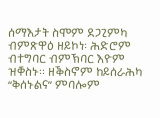ሰማእታት ስሞም ደጋጊምካ ብምጽዋዕ ዘይኮነ፡ ሕድሮም ብተግባር ብምኽባር እዮም ዝቐስኑ። ዘቕስኖም ከይሰራሕካ “ቅሰኑልና” ምባሎም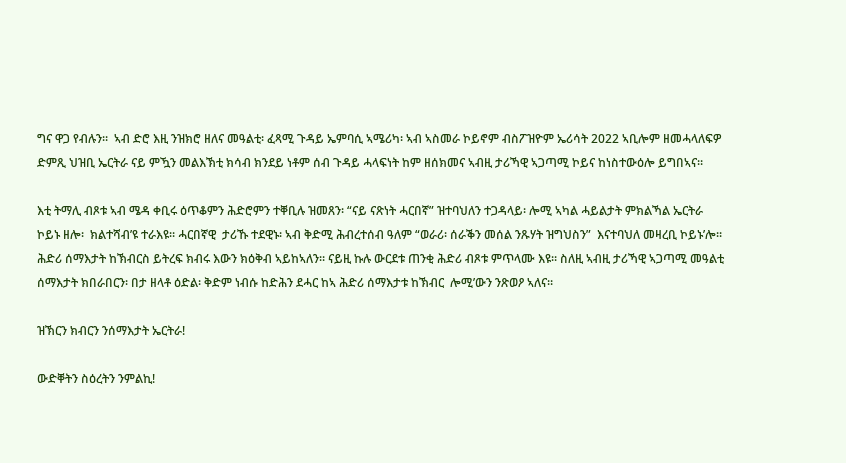ግና ዋጋ የብሉን።  ኣብ ድሮ እዚ ንዝክሮ ዘለና መዓልቲ፡ ፈጻሚ ጉዳይ ኤምባሲ ኣሜሪካ፡ ኣብ ኣስመራ ኮይኖም ብስፖዝዮም ኤሪሳት 2022 ኣቢሎም ዘመሓላለፍዎ ድምጺ ህዝቢ ኤርትራ ናይ ምዃን መልእኽቲ ክሳብ ክንደይ ነቶም ሰብ ጉዳይ ሓላፍነት ከም ዘሰክመና ኣብዚ ታሪኻዊ ኣጋጣሚ ኮይና ከነስተውዕሎ ይግበኣና።

እቲ ትማሊ ብጾቱ ኣብ ሜዳ ቀቢሩ ዕጥቆምን ሕድሮምን ተቐቢሉ ዝመጸን፡ “ናይ ናጽነት ሓርበኛ” ዝተባህለን ተጋዳላይ፡ ሎሚ ኣካል ሓይልታት ምክልኻል ኤርትራ ኮይኑ ዘሎ፡  ክልተሻብ’ዩ ተራእዩ። ሓርበኛዊ  ታሪኹ ተደዊኑ፡ ኣብ ቅድሚ ሕብረተሰብ ዓለም “ወራሪ፡ ሰራቕን መሰል ንጹሃት ዝግህስን”  እናተባህለ መዛረቢ ኮይኑ’ሎ። ሕድሪ ሰማእታት ከኽብርስ ይትረፍ ክብሩ እውን ክዕቅብ ኣይከኣለን። ናይዚ ኩሉ ውርደቱ ጠንቂ ሕድሪ ብጾቱ ምጥላሙ እዩ። ስለዚ ኣብዚ ታሪኻዊ ኣጋጣሚ መዓልቲ ሰማእታት ክበራበርን፡ በታ ዘላቶ ዕድል፡ ቅድም ነብሱ ከድሕን ደሓር ከኣ ሕድሪ ሰማእታቱ ከኽብር  ሎሚ’ውን ንጽወዖ ኣለና።

ዝኽርን ክብርን ንሰማእታት ኤርትራ!

ውድቐትን ስዕረትን ንምልኪ!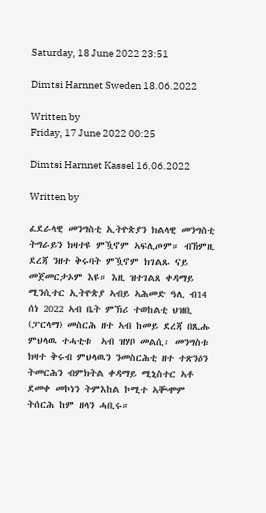Saturday, 18 June 2022 23:51

Dimtsi Harnnet Sweden 18.06.2022

Written by
Friday, 17 June 2022 00:25

Dimtsi Harnnet Kassel 16.06.2022

Written by

ፈደራላዊ መንግስቲ ኢትዮጵያን ክልላዊ መንግስቲ ትግራይን ክዛተዩ ምዃኖም ኣፍሊጦም። ብኸምዚ ደረጃ ንዘተ ቅሩባት ምዃኖም ክገልጹ ናይ መጀመርታኦም እዩ። እዚ ዝተገልጸ ቀዳማይ ሚንሲተር ኢትዮጵያ ኣብይ ኣሕመድ ዓሊ ብ14 ሰነ 2022 ኣብ ቤት ምኽሪ ተወከልቲ ህዝቢ (ፓርላማ) መስርሕ ዘተ ኣብ ከመይ ደረጃ በጺሑ ምህላዉ ተሓቲቱ  ኣብ ዝሃቦ መልሲ፡ መንግስቱ ክዛተ ቅሩብ ምህላዉን ንመስርሕቲ ዘተ ተጽንዕን ትመርሕን ብምክትል ቀዳማይ ሚኒስተር ኣቶ ደመቀ መኮነን ትምእከል ኮሚተ ኣቚሞም ትሰርሕ ከም ዘላን ሓቢሩ።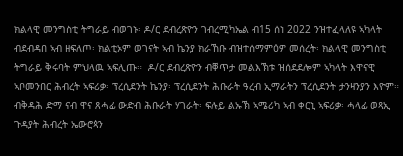ክልላዊ መንግስቲ ትግራይ ብወገኑ፡ ዶ/ር ደብረጽዮን ገብረሚካኤል ብ15 ሰነ 2022 ንዝተፈላለዩ ኣካላት ብደብዳበ ኣብ ዘፍለጦ፡ ክልቲኦም ወገናት ኣብ ኬንያ ክራኸቡ ብዝተሰማምዕዎ መሰረት፡ ክልላዊ መንግስቲ ትግራይ ቅሩባት ምህላዉ ኣፍሊጡ።  ዶ/ር ደብረጽዮን ብቐጥታ መልእኽቱ ዝሰደደሎም ኣካላት እዋናዊ ኣቦመንበር ሕብረት ኣፍሪቃ፡ ፕረሲደንት ኬንያ፡ ፕረሲደንት ሕቡራት ዓረብ ኢማራትን ፕረሲደንት ታንዛንያን እዮም። ብቅዳሕ ድማ ናብ ዋና ጸሓፊ ውድብ ሕቡራት ሃገራት፡ ፍሉይ ልኡኽ ኣሜሪካ ኣብ ቀርኒ ኣፍሪቃ፡ ሓላፊ ወጻኢ ጉዳያት ሕብረት ኤውሮጳን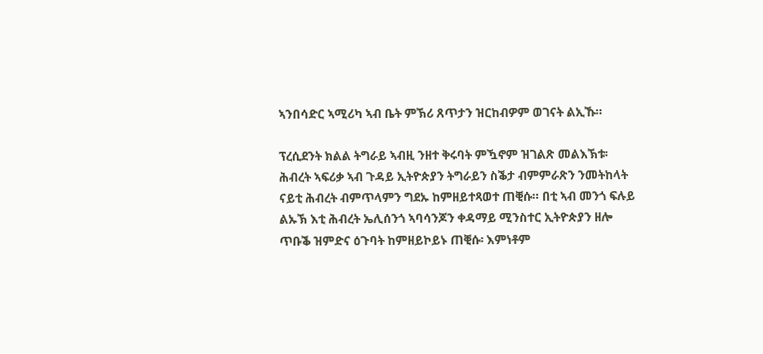ኣንበሳድር ኣሚሪካ ኣብ ቤት ምኽሪ ጸጥታን ዝርከብዎም ወገናት ልኢኹ።

ፕረሲደንት ክልል ትግራይ ኣብዚ ንዘተ ቅሩባት ምዃኖም ዝገልጽ መልእኽቱ፡ ሕብረት ኣፍሪቃ ኣብ ጉዳይ ኢትዮጵያን ትግራይን ስቕታ ብምምራጽን ንመትከላት ናይቲ ሕብረት ብምጥላምን ግደኡ ከምዘይተጻወተ ጠቒሱ። በቲ ኣብ መንጎ ፍሉይ ልኡኽ እቲ ሕብረት ኤሊሰንጎ ኣባሳንጆን ቀዳማይ ሚንስተር ኢትዮጵያን ዘሎ ጥቡቕ ዝምድና ዕጉባት ከምዘይኮይኑ ጠቒሱ፡ እምነቶም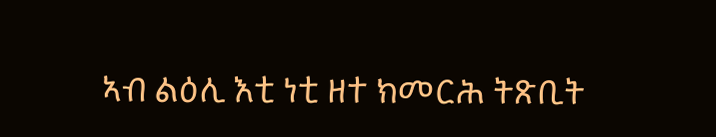ኣብ ልዕሊ እቲ ነቲ ዘተ ክመርሕ ትጽቢት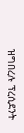ዝግበረሉ ፕረሲደንት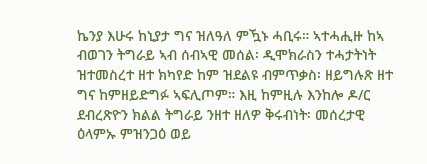ኬንያ እሁሩ ከኒያታ ግና ዝለዓለ ምዃኑ ሓቢሩ። ኣተሓሒዙ ከኣ ብወገን ትግራይ ኣብ ሰብኣዊ መሰል፡ ዲሞክራስን ተሓታትነት ዝተመስረተ ዘተ ክካየድ ከም ዝደልዩ ብምጥቃስ፡ ዘይግሉጽ ዘተ  ግና ከምዘይድግፉ ኣፍሊጦም። እዚ ከምዚሉ እንከሎ ዶ/ር ደብረጽዮን ክልል ትግራይ ንዘተ ዘለዎ ቅሩብነት፡ መሰረታዊ ዕላምኡ ምዝንጋዕ ወይ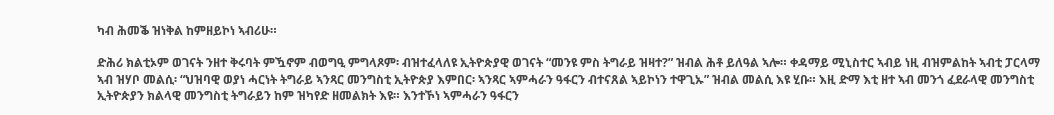ካብ ሕመቕ ዝነቅል ከምዘይኮነ ኣብሪሁ።

ድሕሪ ክልቲኦም ወገናት ንዘተ ቅሩባት ምዃኖም ብወግዒ ምግላጾም፡ ብዝተፈላለዩ ኢትዮጵያዊ ወገናት “መንዩ ምስ ትግራይ ዝዛተ?” ዝብል ሕቶ ይለዓል ኣሎ። ቀዳማይ ሚኒስተር ኣብይ ነዚ ብዝምልከት ኣብቲ ፓርላማ ኣብ ዝሃቦ መልሲ፡ “ህዝባዊ ወያነ ሓርነት ትግራይ ኣንጻር መንግስቲ ኢትዮጵያ እምበር፡ ኣንጻር ኣምሓራን ዓፋርን ብተናጸል ኣይኮነን ተዋጊኡ” ዝብል መልሲ እዩ ሂቡ። እዚ ድማ እቲ ዘተ ኣብ መንጎ ፈደራላዊ መንግስቲ ኢትዮጵያን ክልላዊ መንግስቲ ትግራይን ከም ዝካየድ ዘመልክት እዩ። እንተኾነ ኣምሓራን ዓፋርን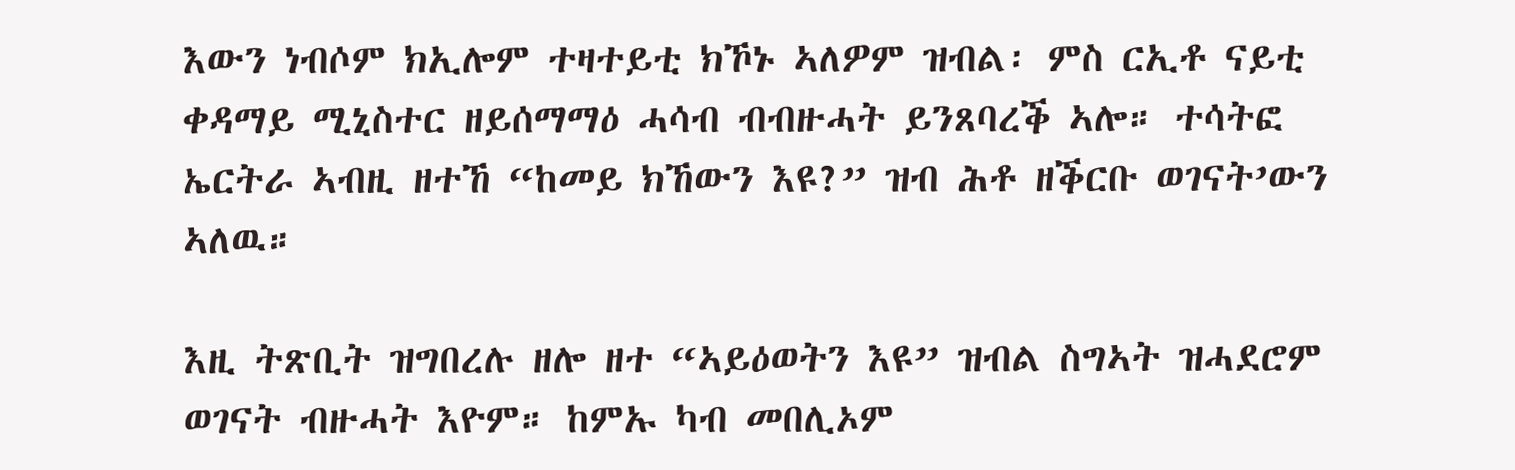እውን ነብሶም ክኢሎም ተዛተይቲ ክኾኑ ኣለዎም ዝብል፡ ምስ ርኢቶ ናይቲ ቀዳማይ ሚኒስተር ዘይሰማማዕ ሓሳብ ብብዙሓት ይንጸባረቕ ኣሎ። ተሳትፎ ኤርትራ ኣብዚ ዘተኸ “ከመይ ክኸውን እዩ?” ዝብ ሕቶ ዘቕርቡ ወገናት’ውን ኣለዉ።

እዚ ትጽቢት ዝግበረሉ ዘሎ ዘተ “ኣይዕወትን እዩ” ዝብል ስግኣት ዝሓደሮም ወገናት ብዙሓት እዮም። ከምኡ ካብ መበሊኦም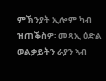ምኽንያት ኢሎም ካብ ዝጠቕስዎ፡ መጻኢ ዕድል ወልቃይትን ራያን ኣብ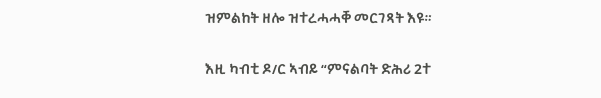ዝምልከት ዘሎ ዝተረሓሓቐ መርገጻት እዩ።

እዚ ካብቲ ዶ/ር ኣብይ “ምናልባት ድሕሪ 2ተ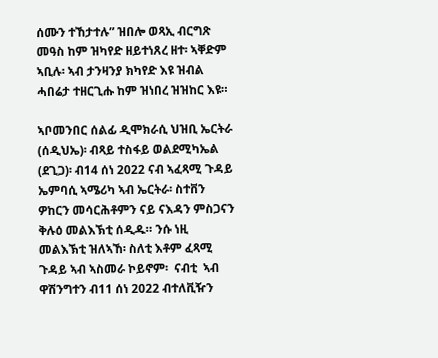ሰሙን ተኸታተሉ” ዝበሎ ወጻኢ ብርግጽ መዓስ ከም ዝካየድ ዘይተነጸረ ዘተ፡ ኣቐድም ኣቢሉ፡ ኣብ ታንዛንያ ክካየድ እዩ ዝብል ሓበሬታ ተዘርጊሑ ከም ዝነበረ ዝዝከር እዩ።

ኣቦመንበር ሰልፊ ዲሞክራሲ ህዝቢ ኤርትራ (ሰዲህኤ)፡ ብጻይ ተስፋይ ወልደሚካኤል (ደጊጋ)፡ ብ14 ሰነ 2022 ናብ ኣፈጻሚ ጉዳይ ኤምባሲ ኣሜሪካ ኣብ ኤርትራ፡ ስተቨን ዎከርን መሳርሕቶምን ናይ ናእዳን ምስጋናን ቅሉዕ መልእኽቲ ሰዲዱ። ንሱ ነዚ መልእኽቲ ዝለኣኸ፡ ስለቲ እቶም ፈጻሚ ጉዳይ ኣብ ኣስመራ ኮይኖም፡  ናብቲ  ኣብ ዋሽንግተን ብ11 ሰነ 2022 ብተለቪዥን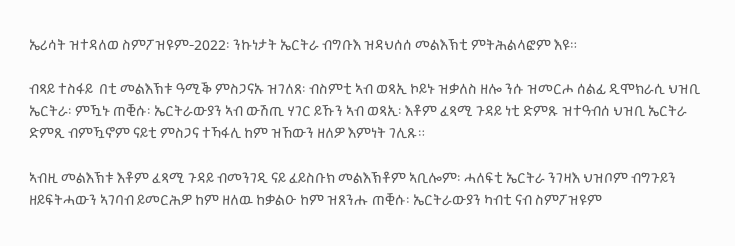ኤሪሳት ዝተዳለወ ስምፖዝዩም-2022፡ ንኩነታት ኤርትራ ብግቡእ ዝዳህሰሰ መልእኽቲ ምትሕልላፎም እዩ።

ብጻይ ተስፋይ  በቲ መልእኽቱ ዓሚቕ ምስጋናኡ ዝገለጸ፡ ብስምቲ ኣብ ወጻኢ ኮይኑ ዝቃለስ ዘሎ ንሱ ዝመርሖ ሰልፊ ዲሞክራሲ ህዝቢ ኤርትራ፡ ምዃኑ ጠቒሱ፡ ኤርትራውያን ኣብ ውሽጢ ሃገር ይኹን ኣብ ወጻኢ፡ እቶም ፈጻሚ ጉዳይ ነቲ ድምጹ ዝተዓብሰ ህዝቢ ኤርትራ ድምጺ ብምዃኖም ናይቲ ምስጋና ተኻፋሊ ከም ዝኸውን ዘለዎ እምነት ገሊጹ።

ኣብዚ መልእኽቱ እቶም ፈጻሚ ጉዳይ ብመንገዲ ናይ ፈይስቡክ መልእኽቶም ኣቢሎም፡ ሓለፍቲ ኤርትራ ንገዛእ ህዝቦም ብግጉይን ዘይፍትሓውን ኣገባብ ይመርሕዎ ከም ዘለዉ ከቃልዑ ከም ዝጸንሑ ጠቒሱ፡ ኤርትራውያን ካብቲ ናብ ስምፖዝዩም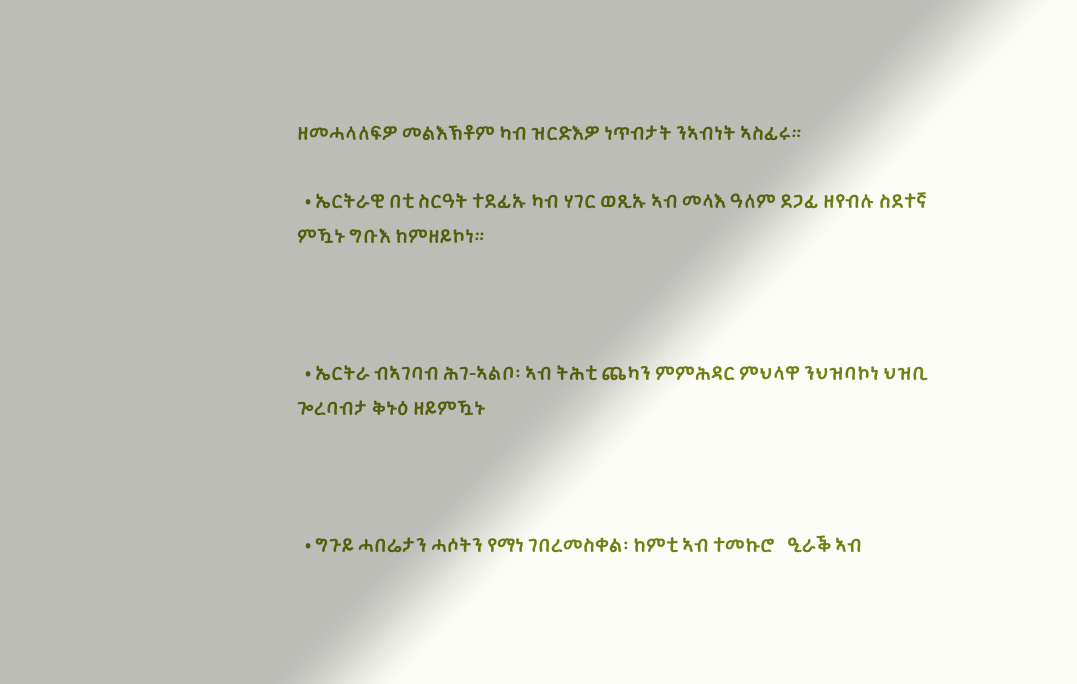ዘመሓላለፍዎ መልእኽቶም ካብ ዝርድእዎ ነጥብታት ንኣብነት ኣስፊሩ።

  • ኤርትራዊ በቲ ስርዓት ተደፊኡ ካብ ሃገር ወጺኡ ኣብ መላእ ዓለም ደጋፊ ዘየብሉ ስደተኛ ምዃኑ ግቡእ ከምዘይኮነ።



  • ኤርትራ ብኣገባብ ሕገ-ኣልቦ፡ ኣብ ትሕቲ ጨካን ምምሕዳር ምህላዋ ንህዝባኮነ ህዝቢ ጐረባብታ ቅኑዕ ዘይምዃኑ



  • ግጉይ ሓበሬታን ሓሶትን የማነ ገበረመስቀል፡ ከምቲ ኣብ ተመኩሮ   ዒራቕ ኣብ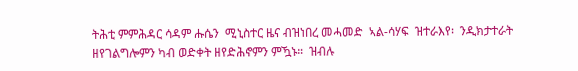ትሕቲ ምምሕዳር ሳዳም ሑሴን  ሚኒስተር ዜና ብዝነበረ መሓመድ  ኣል-ሳሃፍ  ዝተራእየ፡  ንዲክታተራት  ዘየገልግሎምን ካብ ወድቀት ዘየድሕኖምን ምዃኑ።  ዝብሉ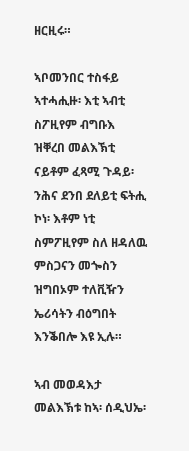ዘርዚሩ።

ኣቦመንበር ተስፋይ ኣተሓሒዙ፡ እቲ ኣብቲ ስፖዚየም ብግቡእ ዝቐረበ መልእኽቲ ናይቶም ፈጻሚ ጉዳይ፡ ንሕና ደንበ ደለይቲ ፍትሒ ኮነ፡ እቶም ነቲ ስምፖዚየም ስለ ዘዳለዉ ምስጋናን መጐስን ዝግበኦም ተለቪዥን  ኤሪሳትን ብዕግበት እንቕበሎ እዩ ኢሉ።

ኣብ መወዳእታ መልእኽቱ ከኣ፡ ሰዲህኤ፡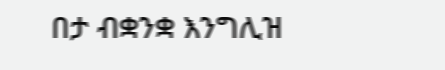በታ ብቋንቋ እንግሊዝ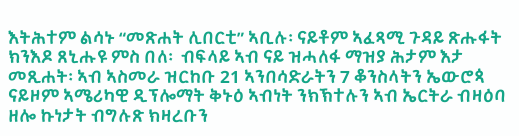እትሕተም ልሳኑ “መጽሐት ሊበርቲ” ኣቢሉ፡ ናይቶም ኣፈጻሚ ጉዳይ ጽሑፋት ክንእዶ ጸኒሑዩ ምስ በለ፡  ብፍላይ ኣብ ናይ ዝሓለፋ ማዝያ ሕታም እታ መጺሐት፡ ኣብ ኣስመራ ዝርከቡ 21 ኣንበሳድራትን 7 ቆንስላትን ኤውሮጳ ናይዞም ኣሜሪካዊ ዲፕሎማት ቅኑዕ ኣብነት ንክኽተሉን ኣብ ኤርትራ ብዛዕባ ዘሎ ኩነታት ብግሉጽ ክዛረቡን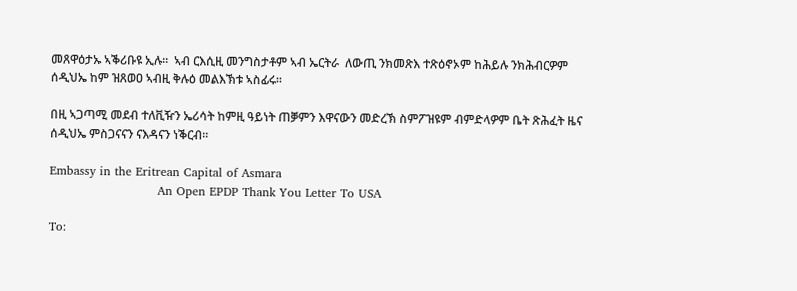መጸዋዕታኡ ኣቕሪቡዩ ኢሉ።  ኣብ ርእሲዚ መንግስታቶም ኣብ ኤርትራ  ለውጢ ንክመጽእ ተጽዕኖኦም ከሕይሉ ንክሕብርዎም ሰዲህኤ ከም ዝጸወዐ ኣብዚ ቅሉዕ መልእኽቱ ኣስፊሩ።

በዚ ኣጋጣሚ መደብ ተለቪዥን ኤሪሳት ከምዚ ዓይነት ጠቓምን እዋናውን መድረኽ ስምፖዝዩም ብምድላዎም ቤት ጽሕፈት ዜና ሰዲህኤ ምስጋናናን ናእዳናን ነቕርብ።

Embassy in the Eritrean Capital of Asmara
                           An Open EPDP Thank You Letter To USA

To: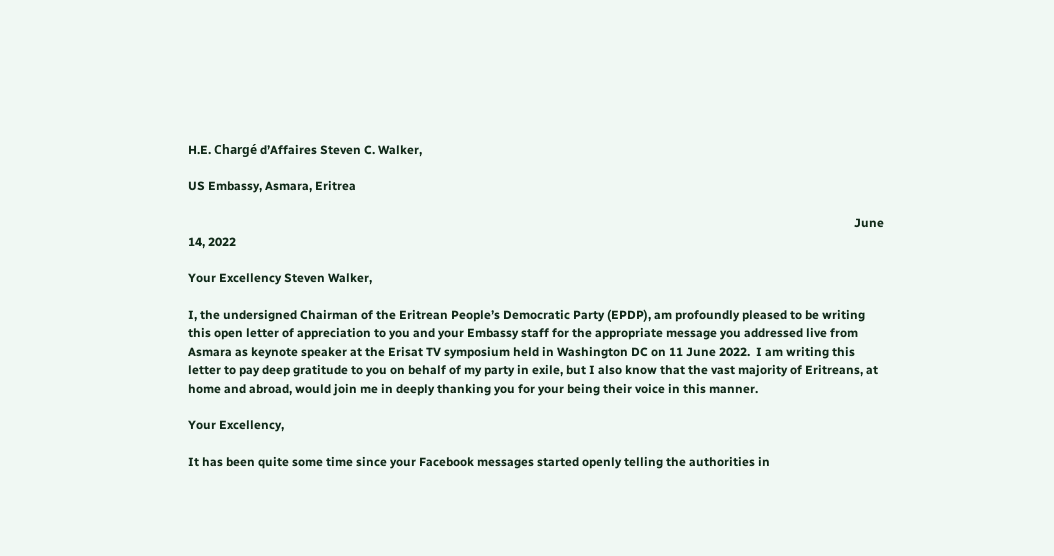H.E. Chargé d’Affaires Steven C. Walker,

US Embassy, Asmara, Eritrea

                                                                                                                                                                                                                              June 14, 2022

Your Excellency Steven Walker,

I, the undersigned Chairman of the Eritrean People’s Democratic Party (EPDP), am profoundly pleased to be writing this open letter of appreciation to you and your Embassy staff for the appropriate message you addressed live from Asmara as keynote speaker at the Erisat TV symposium held in Washington DC on 11 June 2022.  I am writing this letter to pay deep gratitude to you on behalf of my party in exile, but I also know that the vast majority of Eritreans, at home and abroad, would join me in deeply thanking you for your being their voice in this manner.

Your Excellency,

It has been quite some time since your Facebook messages started openly telling the authorities in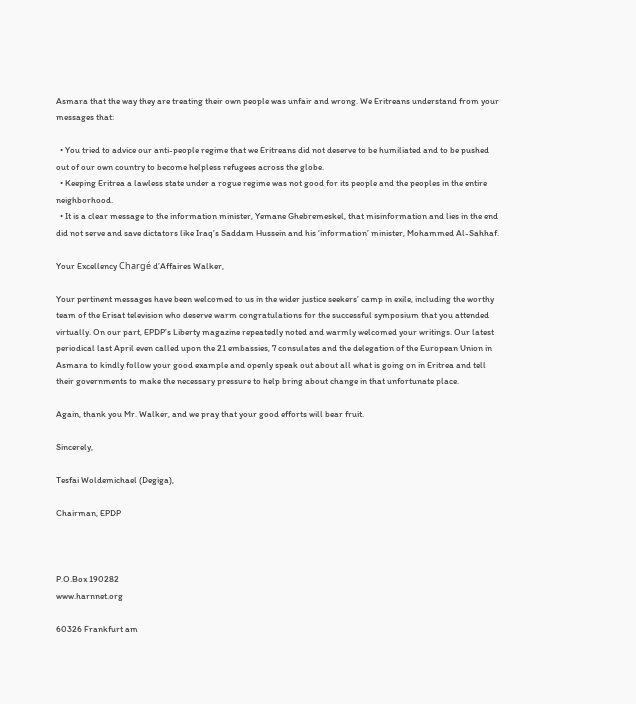Asmara that the way they are treating their own people was unfair and wrong. We Eritreans understand from your messages that:

  • You tried to advice our anti-people regime that we Eritreans did not deserve to be humiliated and to be pushed out of our own country to become helpless refugees across the globe.
  • Keeping Eritrea a lawless state under a rogue regime was not good for its people and the peoples in the entire neighborhood.
  • It is a clear message to the information minister, Yemane Ghebremeskel, that misinformation and lies in the end did not serve and save dictators like Iraq’s Saddam Hussein and his ‘information’ minister, Mohammed Al-Sahhaf.

Your Excellency Chargé d’Affaires Walker,

Your pertinent messages have been welcomed to us in the wider justice seekers’ camp in exile, including the worthy team of the Erisat television who deserve warm congratulations for the successful symposium that you attended virtually. On our part, EPDP’s Liberty magazine repeatedly noted and warmly welcomed your writings. Our latest periodical last April even called upon the 21 embassies, 7 consulates and the delegation of the European Union in Asmara to kindly follow your good example and openly speak out about all what is going on in Eritrea and tell their governments to make the necessary pressure to help bring about change in that unfortunate place.

Again, thank you Mr. Walker, and we pray that your good efforts will bear fruit.

Sincerely,

Tesfai Woldemichael (Degiga),

Chairman, EPDP



P.O.Box 190282                                                                                                                                                                                                                               www.harnnet.org

60326 Frankfurt am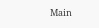Main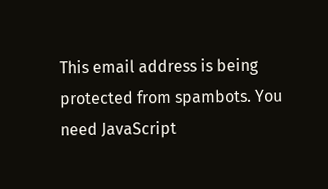This email address is being protected from spambots. You need JavaScript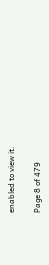enabled to view it.

Page 8 of 479